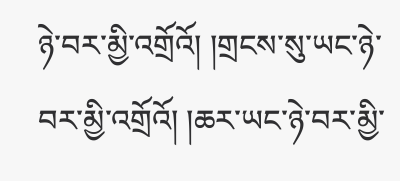ཉེ་བར་མྱི་འགྲོའོ། །གྲངས་སུ་ཡང་ཉེ་བར་མྱི་འགྲོའོ། །ཆར་ཡང་ཉེ་བར་མྱི་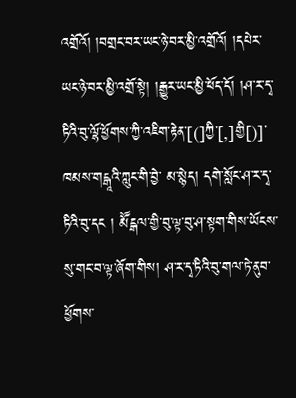འགྲོའོ། །བགྲང་བར་ཡང་ཉེ་བར་མྱི་འགྲོའོ། །དཔེར་ཡང་ཉེ་བར་མྱི་འགྲོ་སྟེ། །རྒྱུར་ཡང་མྱི་ཕོད་དོ། །ཤ་ར་དྭ་ཏིའི་བུ་ལྷོ་ཕྱོགས་ཀྱི་འཇིག་རྟེན་[(]ཀྱི་[,]གྱི[)]་ཁམས་གངྒཱའི་ཀླུང་གི་བྱེ་ མ་སྙེད། དགེ་སློང་ཤ་ར་དྭ་ཏིའི་བུ་དང ། མཽངྒལ་གྱི་བུ་ལྟ་བུ་ཤ་སྟག་གིས་ཡོངས་སུ་གང་བ་ལྟ་ཞོག་གིས། ཤ་ར་དྭ་ཏིའི་བུ་གལ་ཏེ་ནུབ་ཕྱོགས་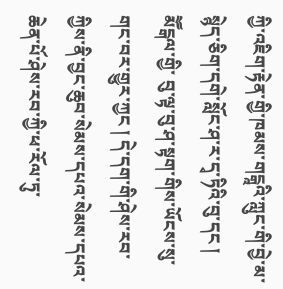ཀྱི་འཇིག་རྟེན་གྱི་ཁམས་གངྒཱའི་ཀླུང་གི་བྱེ་མ་སྙེད་ཅིག་དགེ་སློང་ཤ་ར་དྭ་ཏིའི་བུ་དང ། མཽངྒལ་གྱི་ བུ་ལྟ་བུ་ཤ་སྟག་གིས་ཡོངས་སུ་གང་བར་གྱུར་ཀྱང ། དེ་དག་གི་ཤེས་རབ་ཀྱིས་ནི་བྱང་ཆུབ་སེམས་དཔའ་སེམས་དཔའ་ཆེན་པོ་ཤེས་རབ་ཀྱི་ཕ་རོལ་ཏུ་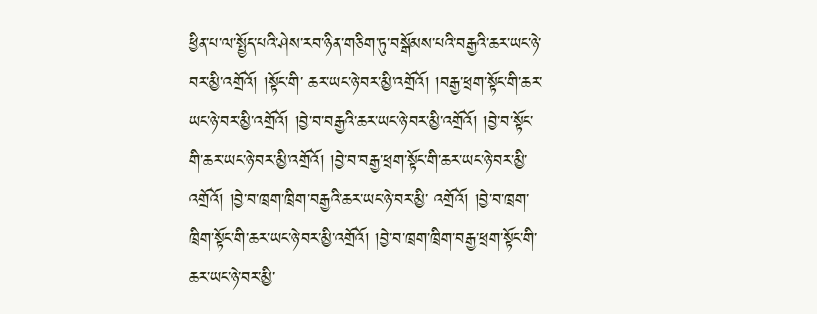ཕྱིན་པ་ལ་སྤྱོད་པའི་ཤེས་རབ་ཉིན་གཅིག་ཏུ་བསྒོམས་པའི་བརྒྱའི་ཆར་ཡང་ཉེ་བར་མྱི་འགྲོའོ། །སྟོང་གི་ ཆར་ཡང་ཉེ་བར་མྱི་འགྲོའོ། །བརྒྱ་ཕྲག་སྟོང་གི་ཆར་ཡང་ཉེ་བར་མྱི་འགྲོའོ། །བྱེ་བ་བརྒྱའི་ཆར་ཡང་ཉེ་བར་མྱི་འགྲོའོ། །བྱེ་བ་སྟོང་གི་ཆར་ཡང་ཉེ་བར་མྱི་འགྲོའོ། །བྱེ་བ་བརྒྱ་ཕྲག་སྟོང་གི་ཆར་ཡང་ཉེ་བར་མྱི་འགྲོའོ། །བྱེ་བ་ཁྲག་ཁྲིག་བརྒྱའི་ཆར་ཡང་ཉེ་བར་མྱི་ འགྲོའོ། །བྱེ་བ་ཁྲག་ཁྲིག་སྟོང་གི་ཆར་ཡང་ཉེ་བར་མྱི་འགྲོའོ། །བྱེ་བ་ཁྲག་ཁྲིག་བརྒྱ་ཕྲག་སྟོང་གི་ཆར་ཡང་ཉེ་བར་མྱི་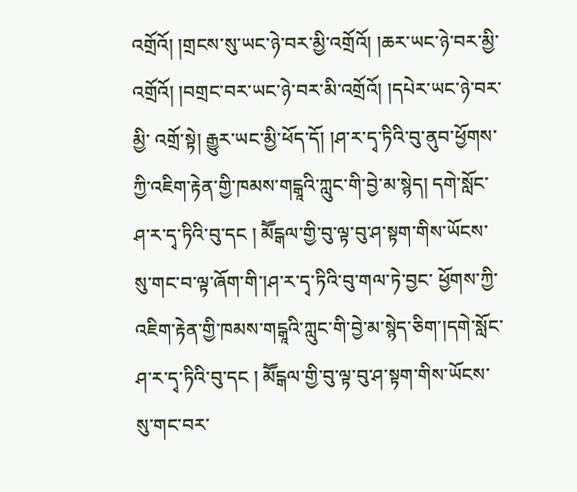འགྲོའོ། །གྲངས་སུ་ཡང་ཉེ་བར་མྱི་འགྲོའོ། །ཆར་ཡང་ཉེ་བར་མྱི་འགྲོའོ། །བགྲང་བར་ཡང་ཉེ་བར་མི་འགྲོའོ། །དཔེར་ཡང་ཉེ་བར་མྱི་ འགྲོ་སྟེ། རྒྱུར་ཡང་མྱི་ཕོད་དོ། །ཤ་ར་དྭ་ཏིའི་བུ་ནུབ་ཕྱོགས་ཀྱི་འཇིག་རྟེན་གྱི་ཁམས་གངྒཱའི་ཀླུང་གི་བྱེ་མ་སྙེད། དགེ་སློང་ཤ་ར་དྭ་ཏིའི་བུ་དང ། མཽངྒལ་གྱི་བུ་ལྟ་བུ་ཤ་སྟག་གིས་ཡོངས་སུ་གང་བ་ལྟ་ཞོག་གི་།ཤ་ར་དྭ་ཏིའི་བུ་གལ་ཏེ་བྱང་ ཕྱོགས་ཀྱི་འཇིག་རྟེན་གྱི་ཁམས་གངྒཱའི་ཀླུང་གི་བྱེ་མ་སྙེད་ཅིག་།དགེ་སློང་ཤ་ར་དྭ་ཏིའི་བུ་དང ། མཽངྒལ་གྱི་བུ་ལྟ་བུ་ཤ་སྟག་གིས་ཡོངས་སུ་གང་བར་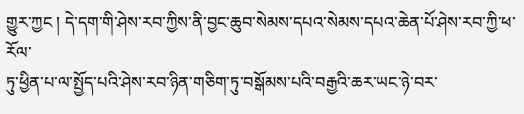གྱུར་ཀྱང ། དེ་དག་གི་ཤེས་རབ་ཀྱིས་ནི་བྱང་ཆུབ་སེམས་དཔའ་སེམས་དཔའ་ཆེན་པོ་ཤེས་རབ་ཀྱི་ཕ་རོལ་
ཏུ་ཕྱིན་པ་ལ་སྤྱོད་པའི་ཤེས་རབ་ཉིན་གཅིག་ཏུ་བསྒོམས་པའི་བརྒྱའི་ཆར་ཡང་ཉེ་བར་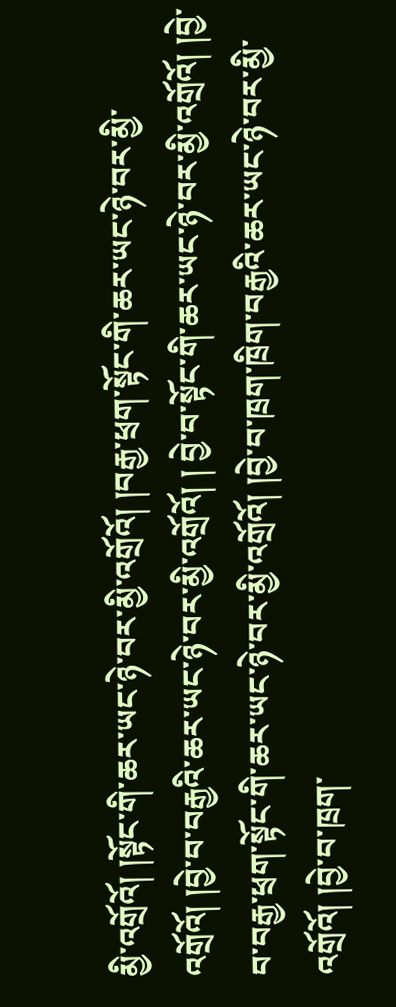མྱི་འགྲོའོ། །སྟོང་གི་ཆར་ཡང་ཉེ་བར་མྱི་འགྲོའོ། །བརྒྱ་ཕྲག་སྟོང་གི་ཆར་ཡང་ཉེ་བར་མྱི་འགྲོའོ། །བྱེ་བ་བརྒྱའི་ཆར་ཡང་ཉེ་བར་མྱི་འགྲོའོ། ། བྱེ་བ་སྟོང་གི་ཆར་ཡང་ཉེ་བར་མྱི་འགྲོའོ། །བྱེ་བ་བརྒྱ་ཕྲག་སྟོང་གི་ཆར་ཡང་ཉེ་བར་མྱི་འགྲོའོ། །བྱེ་བ་ཁྲག་ཁྲིག་བརྒྱའི་ཆར་ཡང་ཉེ་བར་མྱི་འགྲོའོ། །བྱེ་བ་ཁྲག་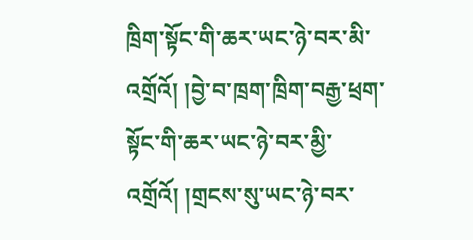ཁྲིག་སྟོང་གི་ཆར་ཡང་ཉེ་བར་མི་འགྲོའོ། །བྱེ་བ་ཁྲག་ཁྲིག་བརྒྱ་ཕྲག་སྟོང་གི་ཆར་ཡང་ཉེ་བར་མྱི་ འགྲོའོ། །གྲངས་སུ་ཡང་ཉེ་བར་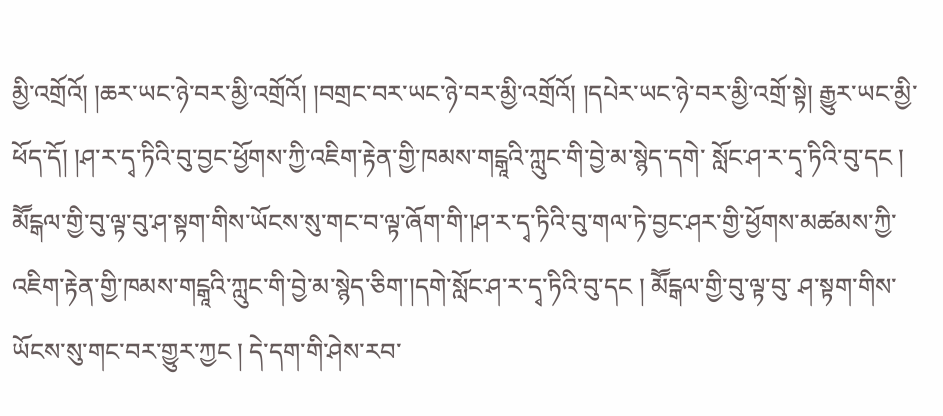མྱི་འགྲོའོ། །ཆར་ཡང་ཉེ་བར་མྱི་འགྲོའོ། །བགྲང་བར་ཡང་ཉེ་བར་མྱི་འགྲོའོ། །དཔེར་ཡང་ཉེ་བར་མྱི་འགྲོ་སྟེ། རྒྱུར་ཡང་མྱི་ཕོད་དོ། །ཤ་ར་དྭ་ཏིའི་བུ་བྱང་ཕྱོགས་ཀྱི་འཇིག་རྟེན་གྱི་ཁམས་གངྒཱའི་ཀླུང་གི་བྱེ་མ་སྙེད་དགེ་ སློང་ཤ་ར་དྭ་ཏིའི་བུ་དང ། མཽངྒལ་གྱི་བུ་ལྟ་བུ་ཤ་སྟག་གིས་ཡོངས་སུ་གང་བ་ལྟ་ཞོག་གི་།ཤ་ར་དྭ་ཏིའི་བུ་གལ་ཏེ་བྱང་ཤར་གྱི་ཕྱོགས་མཚམས་ཀྱི་འཇིག་རྟེན་གྱི་ཁམས་གངྒཱའི་ཀླུང་གི་བྱེ་མ་སྙེད་ཅིག་།དགེ་སློང་ཤ་ར་དྭ་ཏིའི་བུ་དང ། མཽངྒལ་གྱི་བུ་ལྟ་བུ་ ཤ་སྟག་གིས་ཡོངས་སུ་གང་བར་གྱུར་ཀྱང ། དེ་དག་གི་ཤེས་རབ་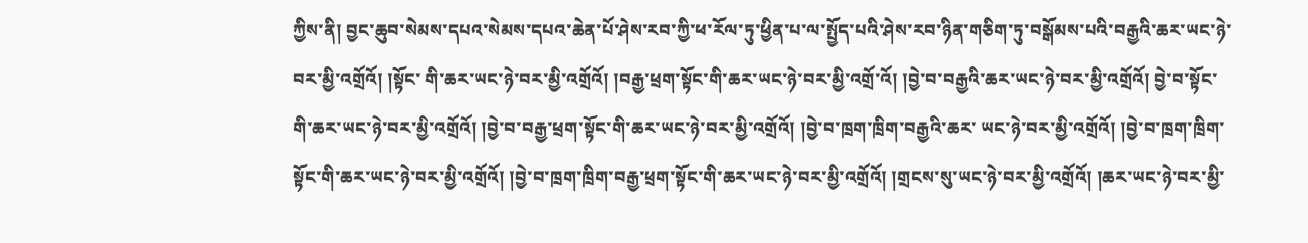ཀྱིས་ནི། བྱང་ཆུབ་སེམས་དཔའ་སེམས་དཔའ་ཆེན་པོ་ཤེས་རབ་ཀྱི་ཕ་རོལ་ཏུ་ཕྱིན་པ་ལ་སྤྱོད་པའི་ཤེས་རབ་ཉིན་གཅིག་ཏུ་བསྒོམས་པའི་བརྒྱའི་ཆར་ཡང་ཉེ་བར་མྱི་འགྲོའོ། །སྟོང་ གི་ཆར་ཡང་ཉེ་བར་མྱི་འགྲོའོ། །བརྒྱ་ཕྲག་སྟོང་གི་ཆར་ཡང་ཉེ་བར་མྱི་འགྲོ་འོ། །བྱེ་བ་བརྒྱའི་ཆར་ཡང་ཉེ་བར་མྱི་འགྲོའོ། བྱེ་བ་སྟོང་གི་ཆར་ཡང་ཉེ་བར་མྱི་འགྲོའོ། །བྱེ་བ་བརྒྱ་ཕྲག་སྟོང་གི་ཆར་ཡང་ཉེ་བར་མྱི་འགྲོའོ། །བྱེ་བ་ཁྲག་ཁྲིག་བརྒྱའི་ཆར་ ཡང་ཉེ་བར་མྱི་འགྲོའོ། །བྱེ་བ་ཁྲག་ཁྲིག་སྟོང་གི་ཆར་ཡང་ཉེ་བར་མྱི་འགྲོའོ། །བྱེ་བ་ཁྲག་ཁྲིག་བརྒྱ་ཕྲག་སྟོང་གི་ཆར་ཡང་ཉེ་བར་མྱི་འགྲོའོ། །གྲངས་སུ་ཡང་ཉེ་བར་མྱི་འགྲོའོ། །ཆར་ཡང་ཉེ་བར་མྱི་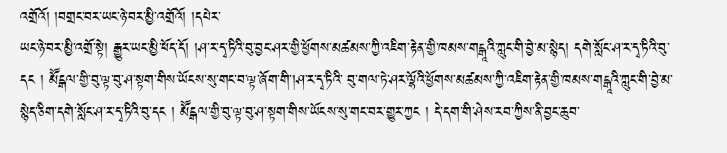འགྲོའོ། །བགྲང་བར་ཡང་ཉེ་བར་མྱི་འགྲོའོ། །དཔེར་
ཡང་ཉེ་བར་མྱི་འགྲོ་སྟེ། རྒྱུར་ཡང་མྱི་ཕོད་དོ། །ཤ་ར་དྭ་ཏིའི་བུ་བྱང་ཤར་གྱི་ཕྱོགས་མཚམས་ཀྱི་འཇིག་རྟེན་གྱི་ཁམས་གངྒཱའི་ཀླུང་གི་བྱེ་མ་སྙེད། དགེ་སློང་ཤ་ར་དྭ་ཏིའི་བུ་དང ། མཽངྒལ་གྱི་བུ་ལྟ་བུ་ཤ་སྟག་གིས་ཡོངས་སུ་གང་བ་ལྟ་ཞོག་གི་།ཤ་ར་དྭ་ཏིའི་ བུ་གལ་ཏེ་ཤར་ལྷོའི་ཕྱོགས་མཚམས་ཀྱི་འཇིག་རྟེན་གྱི་ཁམས་གངྒཱའི་ཀླུང་གི་བྱེ་མ་སྙེད་ཅིག་དགེ་སློང་ཤ་ར་དྭ་ཏིའི་བུ་དང ། མཽངྒལ་གྱི་བུ་ལྟ་བུ་ཤ་སྟག་གིས་ཡོངས་སུ་གང་བར་གྱུར་ཀྱང ། དེ་དག་གི་ཤེས་རབ་ཀྱིས་ནི་བྱང་ཆུབ་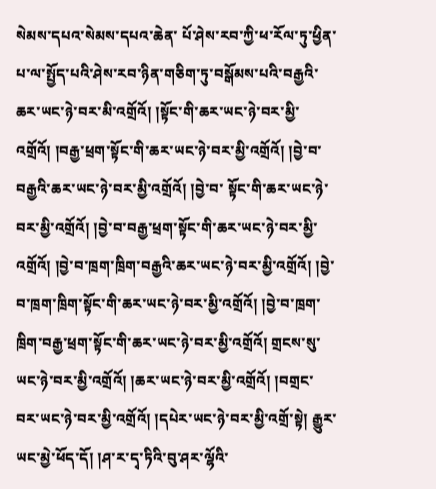སེམས་དཔའ་སེམས་དཔའ་ཆེན་ པོ་ཤེས་རབ་ཀྱི་ཕ་རོལ་ཏུ་ཕྱིན་པ་ལ་སྤྱོད་པའི་ཤེས་རབ་ཉིན་གཅིག་ཏུ་བསྒོམས་པའི་བརྒྱའི་ཆར་ཡང་ཉེ་བར་མི་འགྲོའོ། །སྟོང་གི་ཆར་ཡང་ཉེ་བར་མྱི་འགྲོའོ། །བརྒྱ་ཕྲག་སྟོང་གི་ཆར་ཡང་ཉེ་བར་མྱི་འགྲོའོ། །བྱེ་བ་བརྒྱའི་ཆར་ཡང་ཉེ་བར་མྱི་འགྲོའོ། །བྱེ་བ་ སྟོང་གི་ཆར་ཡང་ཉེ་བར་མྱི་འགྲོའོ། །བྱེ་བ་བརྒྱ་ཕྲག་སྟོང་གི་ཆར་ཡང་ཉེ་བར་མྱི་འགྲོའོ། །བྱེ་བ་ཁྲག་ཁྲིག་བརྒྱའི་ཆར་ཡང་ཉེ་བར་མྱི་འགྲོའོ། །བྱེ་བ་ཁྲག་ཁྲིག་སྟོང་གི་ཆར་ཡང་ཉེ་བར་མྱི་འགྲོའོ། །བྱེ་བ་ཁྲག་ཁྲིག་བརྒྱ་ཕྲག་སྟོང་གི་ཆར་ཡང་ཉེ་བར་མྱི་འགྲོའོ། གྲངས་སུ་ཡང་ཉེ་བར་མྱི་འགྲོའོ། །ཆར་ཡང་ཉེ་བར་མྱི་འགྲོའོ། །བགྲང་བར་ཡང་ཉེ་བར་མྱི་འགྲོའོ། །དཔེར་ཡང་ཉེ་བར་མྱི་འགྲོ་སྟེ། རྒྱུར་ཡང་མྱེ་ཕོད་དོ། །ཤ་ར་དྭ་ཏིའི་བུ་ཤར་ལྷོའི་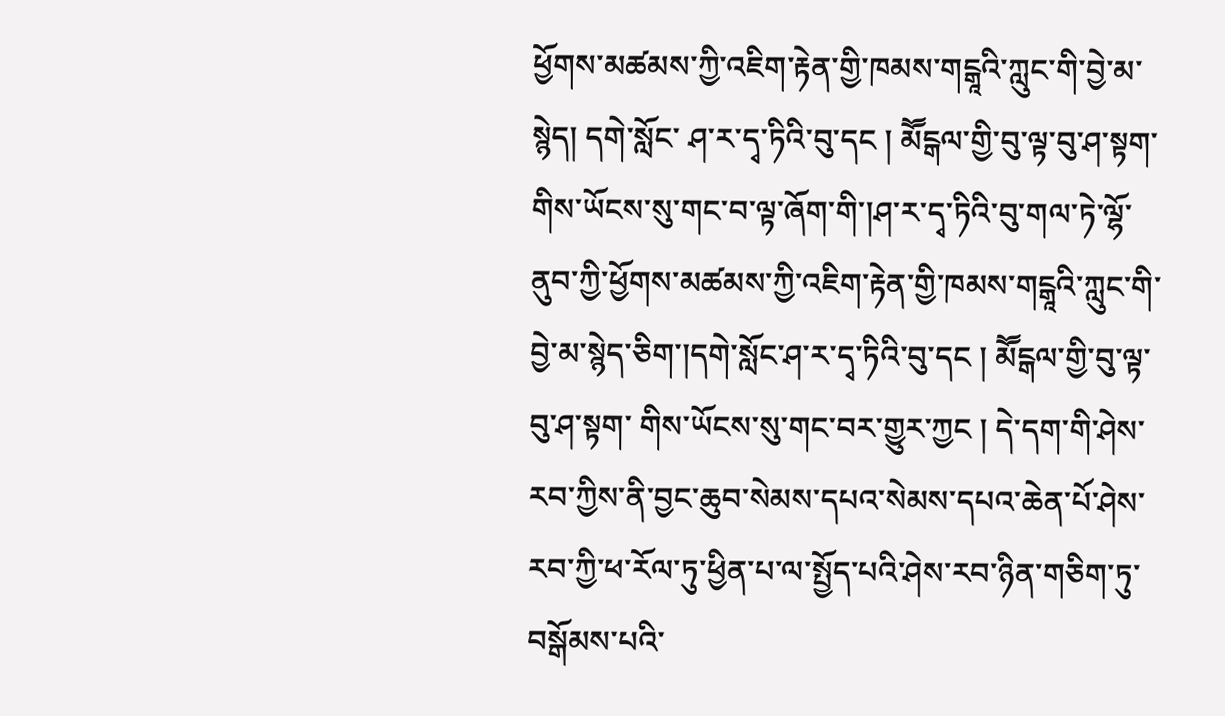ཕྱོགས་མཚམས་ཀྱི་འཇིག་རྟེན་གྱི་ཁམས་གངྒཱའི་ཀླུང་གི་བྱེ་མ་སྙེད། དགེ་སློང་ ཤ་ར་དྭ་ཏིའི་བུ་དང ། མཽངྒལ་གྱི་བུ་ལྟ་བུ་ཤ་སྟག་གིས་ཡོངས་སུ་གང་བ་ལྟ་ཞོག་གི་།ཤ་ར་དྭ་ཏིའི་བུ་གལ་ཏེ་ལྷོ་ནུབ་ཀྱི་ཕྱོགས་མཚམས་ཀྱི་འཇིག་རྟེན་གྱི་ཁམས་གངྒཱའི་ཀླུང་གི་བྱེ་མ་སྙེད་ཅིག་།དགེ་སློང་ཤ་ར་དྭ་ཏིའི་བུ་དང ། མཽངྒལ་གྱི་བུ་ལྟ་བུ་ཤ་སྟག་ གིས་ཡོངས་སུ་གང་བར་གྱུར་ཀྱང ། དེ་དག་གི་ཤེས་རབ་ཀྱིས་ནི་བྱང་ཆུབ་སེམས་དཔའ་སེམས་དཔའ་ཆེན་པོ་ཤེས་རབ་ཀྱི་ཕ་རོལ་ཏུ་ཕྱིན་པ་ལ་སྤྱོད་པའི་ཤེས་རབ་ཉིན་གཅིག་ཏུ་བསྒོམས་པའི་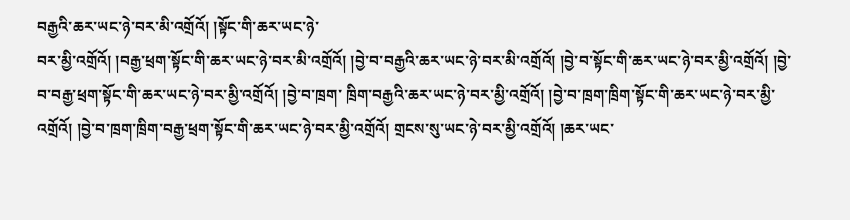བརྒྱའི་ཆར་ཡང་ཉེ་བར་མི་འགྲོའོ། །སྟོང་གི་ཆར་ཡང་ཉེ་
བར་མྱི་འགྲོའོ། །བརྒྱ་ཕྲག་སྟོང་གི་ཆར་ཡང་ཉེ་བར་མི་འགྲོའོ། །བྱེ་བ་བརྒྱའི་ཆར་ཡང་ཉེ་བར་མི་འགྲོའོ། །བྱེ་བ་སྟོང་གི་ཆར་ཡང་ཉེ་བར་མྱི་འགྲོའོ། །བྱེ་བ་བརྒྱ་ཕྲག་སྟོང་གི་ཆར་ཡང་ཉེ་བར་མྱི་འགྲོའོ། །བྱེ་བ་ཁྲག་ ཁྲིག་བརྒྱའི་ཆར་ཡང་ཉེ་བར་མྱི་འགྲོའོ། །བྱེ་བ་ཁྲག་ཁྲིག་སྟོང་གི་ཆར་ཡང་ཉེ་བར་མྱི་འགྲོའོ། །བྱེ་བ་ཁྲག་ཁྲིག་བརྒྱ་ཕྲག་སྟོང་གི་ཆར་ཡང་ཉེ་བར་མྱི་འགྲོའོ། གྲངས་སུ་ཡང་ཉེ་བར་མྱི་འགྲོའོ། །ཆར་ཡང་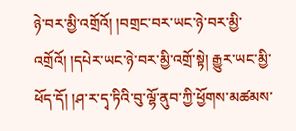ཉེ་བར་མྱི་འགྲོའོ། །བགྲང་བར་ཡང་ཉེ་བར་མྱི་ འགྲོའོ། །དཔེར་ཡང་ཉེ་བར་མྱི་འགྲོ་སྟེ། རྒྱུར་ཡང་མྱི་ཕོད་དོ། །ཤ་ར་དྭ་ཏིའི་བུ་ལྷོ་ནུབ་ཀྱི་ཕྱོགས་མཚམས་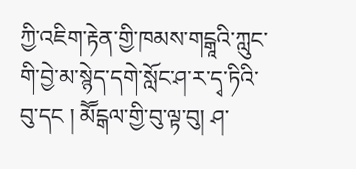ཀྱི་འཇིག་རྟེན་གྱི་ཁམས་གངྒཱའི་ཀླུང་གི་བྱེ་མ་སྙེད་དགེ་སློང་ཤ་ར་དྭ་ཏིའི་བུ་དང ། མཽངྒལ་གྱི་བུ་ལྟ་བུ། ཤ་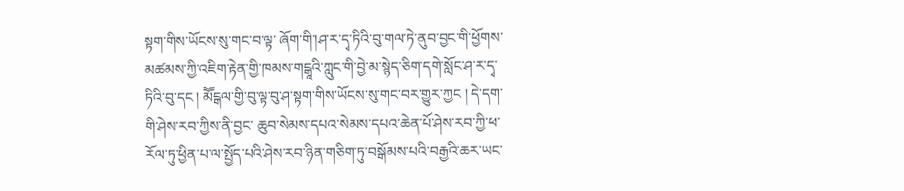སྟག་གིས་ཡོངས་སུ་གང་བ་ལྟ་ ཞོག་གི་།ཤ་ར་དྭ་ཏིའི་བུ་གལ་ཏེ་ནུབ་བྱང་གི་ཕྱོགས་མཚམས་ཀྱི་འཇིག་རྟེན་གྱི་ཁམས་གངྒཱའི་ཀླུང་གི་བྱེ་མ་སྙེད་ཅིག་དགེ་སློང་ཤ་ར་དྭ་ཏིའི་བུ་དང ། མཽངྒལ་གྱི་བུ་ལྟ་བུ་ཤ་སྟག་གིས་ཡོངས་སུ་གང་བར་གྱུར་ཀྱང ། དེ་དག་གི་ཤེས་རབ་ཀྱིས་ནི་བྱང་ ཆུབ་སེམས་དཔའ་སེམས་དཔའ་ཆེན་པོ་ཤེས་རབ་ཀྱི་ཕ་རོལ་ཏུ་ཕྱིན་པ་ལ་སྤྱོད་པའི་ཤེས་རབ་ཉིན་གཅིག་ཏུ་བསྒོམས་པའི་བརྒྱའི་ཆར་ཡང་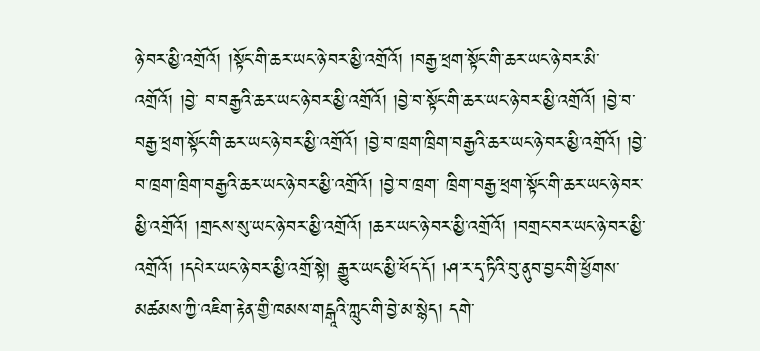ཉེ་བར་མྱི་འགྲོའོ། །སྟོང་གི་ཆར་ཡང་ཉེ་བར་མྱི་འགྲོའོ། །བརྒྱ་ཕྲག་སྟོང་གི་ཆར་ཡང་ཉེ་བར་མི་འགྲོའོ། །བྱེ་ བ་བརྒྱའི་ཆར་ཡང་ཉེ་བར་མྱི་འགྲོའོ། །བྱེ་བ་སྟོང་གི་ཆར་ཡང་ཉེ་བར་མྱི་འགྲོའོ། །བྱེ་བ་བརྒྱ་ཕྲག་སྟོང་གི་ཆར་ཡང་ཉེ་བར་མྱི་འགྲོའོ། །བྱེ་བ་ཁྲག་ཁྲིག་བརྒྱའི་ཆར་ཡང་ཉེ་བར་མྱི་འགྲོའོ། །བྱེ་བ་ཁྲག་ཁྲིག་བརྒྱའི་ཆར་ཡང་ཉེ་བར་མྱི་འགྲོའོ། །བྱེ་བ་ཁྲག་ ཁྲིག་བརྒྱ་ཕྲག་སྟོང་གི་ཆར་ཡང་ཉེ་བར་མྱི་འགྲོའོ། །གྲངས་སུ་ཡང་ཉེ་བར་མྱི་འགྲོའོ། །ཆར་ཡང་ཉེ་བར་མྱི་འགྲོའོ། །བགྲང་བར་ཡང་ཉེ་བར་མྱི་འགྲོའོ། །དཔེར་ཡང་ཉེ་བར་མྱི་འགྲོ་སྟེ། རྒྱུར་ཡང་མྱི་ཕོད་དོ། །ཤ་ར་དྭ་ཏིའི་བུ་ནུབ་བྱང་གི་ཕྱོགས་
མཚམས་ཀྱི་འཇིག་རྟེན་གྱི་ཁམས་གངྒཱའི་ཀླུང་གི་བྱེ་མ་སྙེད། དགེ་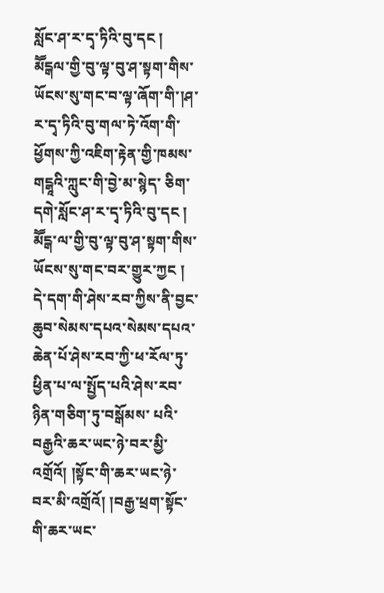སློང་ཤ་ར་དྭ་ཏིའི་བུ་དང ། མཽངྒལ་གྱི་བུ་ལྟ་བུ་ཤ་སྟག་གིས་ཡོངས་སུ་གང་བ་ལྟ་ཞོག་གི་།ཤ་ར་དྭ་ཏིའི་བུ་གལ་ཏེ་འོག་གི་ཕྱོགས་ཀྱི་འཇིག་རྟེན་གྱི་ཁམས་གངྒཱའི་ཀླུང་གི་བྱེ་མ་སྙེད་ ཅིག་དགེ་སློང་ཤ་ར་དྭ་ཏིའི་བུ་དང ། མཽངྒ་ལ་གྱི་བུ་ལྟ་བུ་ཤ་སྟག་གིས་ཡོངས་སུ་གང་བར་གྱུར་ཀྱང ། དེ་དག་གི་ཤེས་རབ་ཀྱིས་ནི་བྱང་ཆུབ་སེམས་དཔའ་སེམས་དཔའ་ཆེན་པོ་ཤེས་རབ་ཀྱི་ཕ་རོལ་ཏུ་ཕྱིན་པ་ལ་སྤྱོད་པའི་ཤེས་རབ་ཉིན་གཅིག་ཏུ་བསྒོམས་ པའི་བརྒྱའི་ཆར་ཡང་ཉེ་བར་མྱི་འགྲོའོ། །སྟོང་གི་ཆར་ཡང་ཉེ་བར་མི་འགྲོའོ། །བརྒྱ་ཕྲག་སྟོང་གི་ཆར་ཡང་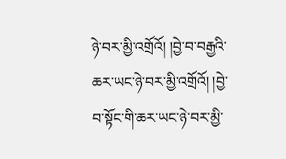ཉེ་བར་མྱི་འགྲོའོ། །བྱེ་བ་བརྒྱའི་ཆར་ཡང་ཉེ་བར་མྱི་འགྲོའོ། །བྱེ་བ་སྟོང་གི་ཆར་ཡང་ཉེ་བར་མྱི་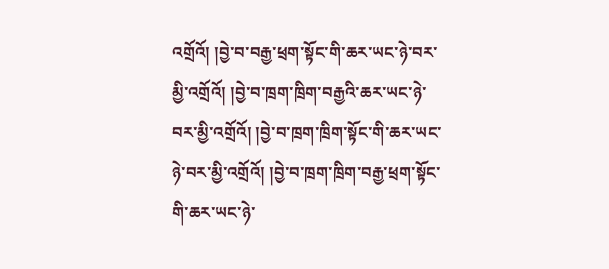འགྲོའོ། །བྱེ་བ་བརྒྱ་ཕྲག་སྟོང་གི་ཆར་ཡང་ཉེ་བར་ མྱི་འགྲོའོ། །བྱེ་བ་ཁྲག་ཁྲིག་བརྒྱའི་ཆར་ཡང་ཉེ་བར་མྱི་འགྲོའོ། །བྱེ་བ་ཁྲག་ཁྲིག་སྟོང་གི་ཆར་ཡང་ཉེ་བར་མྱི་འགྲོའོ། །བྱེ་བ་ཁྲག་ཁྲིག་བརྒྱ་ཕྲག་སྟོང་གི་ཆར་ཡང་ཉེ་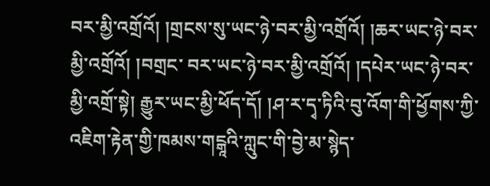བར་མྱི་འགྲོའོ། །གྲངས་སུ་ཡང་ཉེ་བར་མྱི་འགྲོའོ། །ཆར་ཡང་ཉེ་བར་མྱི་འགྲོའོ། །བགྲང་ བར་ཡང་ཉེ་བར་མྱི་འགྲོའོ། །དཔེར་ཡང་ཉེ་བར་མྱི་འགྲོ་སྟེ། རྒྱུར་ཡང་མྱི་ཕོད་དོ། །ཤ་ར་དྭ་ཏིའི་བུ་འོག་གི་ཕྱོགས་ཀྱི་འཇིག་རྟེན་གྱི་ཁམས་གངྒཱའི་ཀླུང་གི་བྱེ་མ་སྙེད་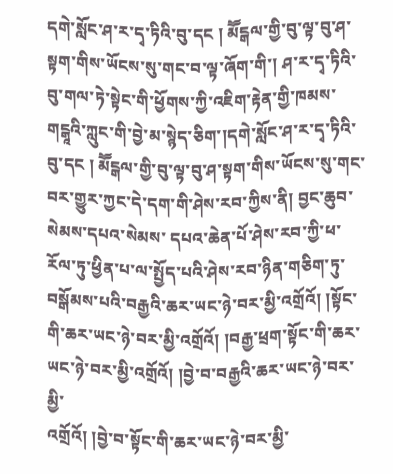དགེ་སློང་ཤ་ར་དྭ་ཏིའི་བུ་དང ། མཽངྒལ་གྱི་བུ་ལྟ་བུ་ཤ་སྟག་གིས་ཡོངས་སུ་གང་བ་ལྟ་ཞོག་གི་། ཤ་ར་དྭ་ཏིའི་བུ་གལ་ཏེ་སྟེང་གི་ཕྱོགས་ཀྱི་འཇིག་རྟེན་གྱི་ཁམས་གངྒཱའི་ཀླུང་གི་བྱེ་མ་སྙེད་ཅིག་།དགེ་སློང་ཤ་ར་དྭ་ཏིའི་བུ་དང ། མཽངྒལ་གྱི་བུ་ལྟ་བུ་ཤ་སྟག་གིས་ཡོངས་སུ་གང་བར་གྱུར་ཀྱང་དེ་དག་གི་ཤེས་རབ་ཀྱིས་ནི། བྱང་ཆུབ་སེམས་དཔའ་སེམས་ དཔའ་ཆེན་པོ་ཤེས་རབ་ཀྱི་ཕ་རོལ་ཏུ་ཕྱིན་པ་ལ་སྤྱོད་པའི་ཤེས་རབ་ཉིན་གཅིག་ཏུ་བསྒོམས་པའི་བརྒྱའི་ཆར་ཡང་ཉེ་བར་མྱི་འགྲོའོ། །སྟོང་གི་ཆར་ཡང་ཉེ་བར་མྱི་འགྲོའོ། །བརྒྱ་ཕྲག་སྟོང་གི་ཆར་ཡང་ཉེ་བར་མྱི་འགྲོའོ། །བྱེ་བ་བརྒྱའི་ཆར་ཡང་ཉེ་བར་མྱི་
འགྲོའོ། །བྱེ་བ་སྟོང་གི་ཆར་ཡང་ཉེ་བར་མྱི་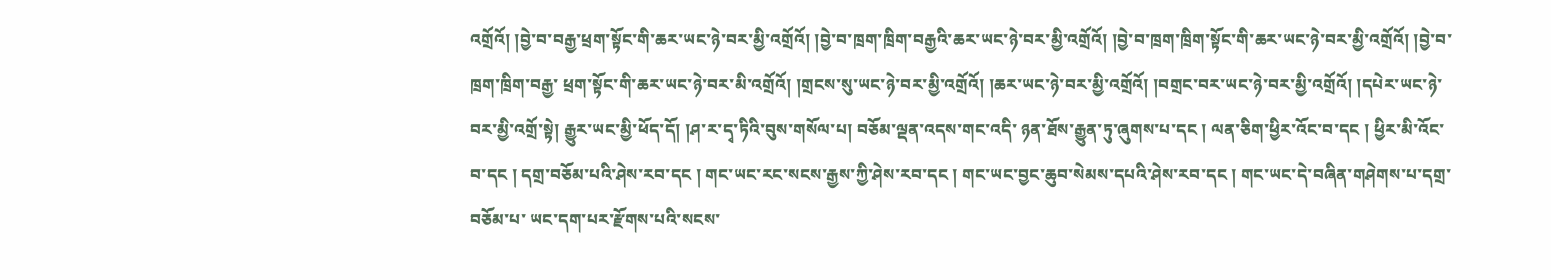འགྲོའོ། །བྱེ་བ་བརྒྱ་ཕྲག་སྟོང་གི་ཆར་ཡང་ཉེ་བར་མྱི་འགྲོའོ། །བྱེ་བ་ཁྲག་ཁྲིག་བརྒྱའི་ཆར་ཡང་ཉེ་བར་མྱི་འགྲོའོ། །བྱེ་བ་ཁྲག་ཁྲིག་སྟོང་གི་ཆར་ཡང་ཉེ་བར་མྱི་འགྲོའོ། །བྱེ་བ་ཁྲག་ཁྲིག་བརྒྱ་ ཕྲག་སྟོང་གི་ཆར་ཡང་ཉེ་བར་མི་འགྲོའོ། །གྲངས་སུ་ཡང་ཉེ་བར་མྱི་འགྲོའོ། །ཆར་ཡང་ཉེ་བར་མྱི་འགྲོའོ། །བགྲང་བར་ཡང་ཉེ་བར་མྱི་འགྲོའོ། །དཔེར་ཡང་ཉེ་བར་མྱི་འགྲོ་སྟེ། རྒྱུར་ཡང་མྱི་ཕོད་དོ། །ཤ་ར་དྭ་ཏིའི་བུས་གསོལ་པ། བཅོམ་ལྡན་འདས་གང་འདི་ ཉན་ཐོས་རྒྱུན་ཏུ་ཞུགས་པ་དང ། ལན་ཅིག་ཕྱིར་འོང་བ་དང ། ཕྱིར་མི་འོང་བ་དང ། དགྲ་བཅོམ་པའི་ཤེས་རབ་དང ། གང་ཡང་རང་སངས་རྒྱས་ཀྱི་ཤེས་རབ་དང ། གང་ཡང་བྱང་ཆུབ་སེམས་དཔའི་ཤེས་རབ་དང ། གང་ཡང་དེ་བཞིན་གཤེགས་པ་དགྲ་བཅོམ་པ་ ཡང་དག་པར་རྫོགས་པའི་སངས་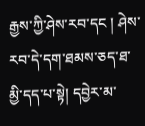རྒྱས་ཀྱི་ཤེས་རབ་དང ། ཤེས་རབ་དེ་དག་ཐམས་ཅད་ཐ་མྱི་དད་པ་སྟེ། དབྱེར་མ་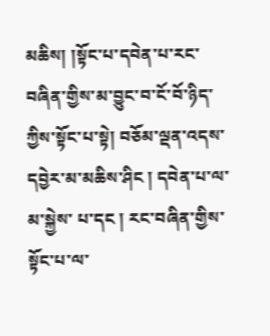མཆིས། །སྟོང་པ་དབེན་པ་རང་བཞིན་གྱིས་མ་བྱུང་བ་ངོ་བོ་ཉིད་ཀྱིས་སྟོང་པ་སྟེ། བཅོམ་ལྡན་འདས་དབྱེར་མ་མཆིས་ཤིང ། དབེན་པ་ལ་མ་སྐྱེས་ པ་དང ། རང་བཞིན་གྱིས་སྟོང་པ་ལ་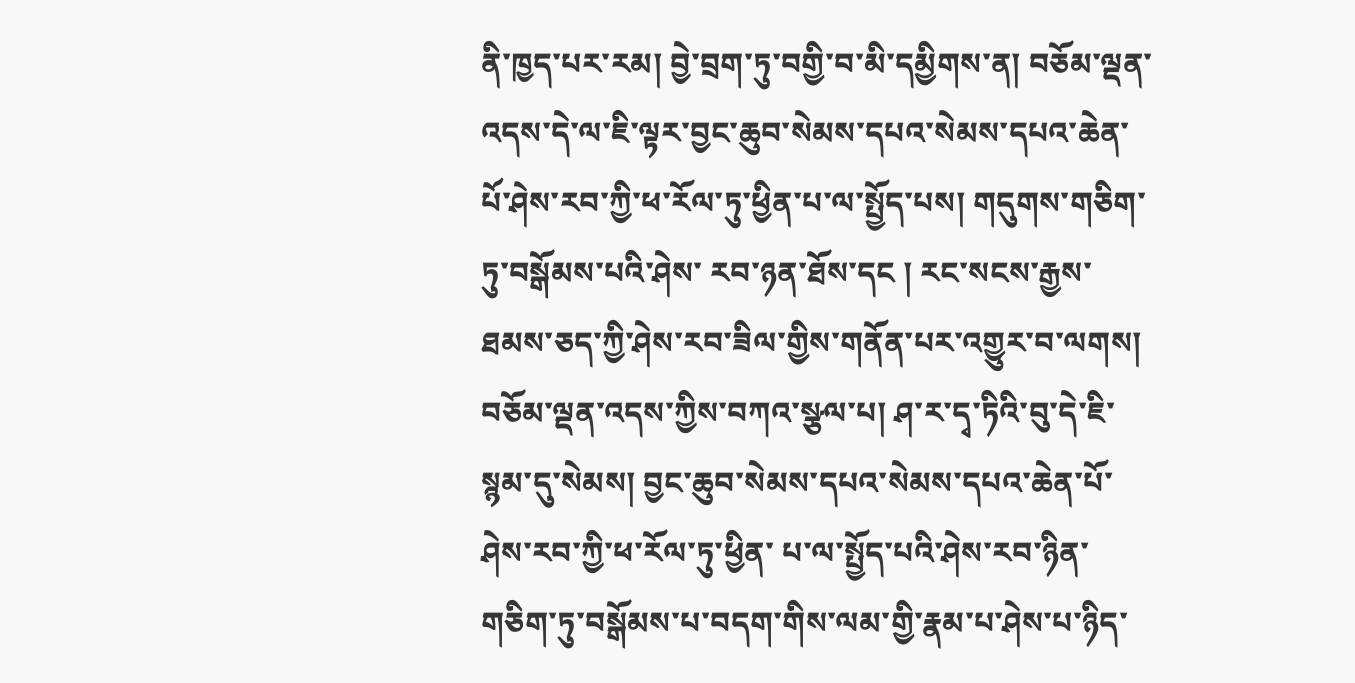ནི་ཁྱད་པར་རམ། བྱེ་བྲག་ཏུ་བགྱི་བ་མི་དམྱིགས་ན། བཅོམ་ལྡན་འདས་དེ་ལ་ཇི་ལྟར་བྱང་ཆུབ་སེམས་དཔའ་སེམས་དཔའ་ཆེན་པོ་ཤེས་རབ་ཀྱི་ཕ་རོལ་ཏུ་ཕྱིན་པ་ལ་སྤྱོད་པས། གདུགས་གཅིག་ཏུ་བསྒོམས་པའི་ཤེས་ རབ་ཉན་ཐོས་དང ། རང་སངས་རྒྱས་ཐམས་ཅད་ཀྱི་ཤེས་རབ་ཟིལ་གྱིས་གནོན་པར་འགྱུར་བ་ལགས། བཅོམ་ལྡན་འདས་ཀྱིས་བཀའ་སྩལ་པ། ཤ་ར་དྭ་ཏིའི་བུ་དེ་ཇི་སྙམ་དུ་སེམས། བྱང་ཆུབ་སེམས་དཔའ་སེམས་དཔའ་ཆེན་པོ་ཤེས་རབ་ཀྱི་ཕ་རོལ་ཏུ་ཕྱིན་ པ་ལ་སྤྱོད་པའི་ཤེས་རབ་ཉིན་གཅིག་ཏུ་བསྒོམས་པ་བདག་གིས་ལམ་གྱི་རྣམ་པ་ཤེས་པ་ཉིད་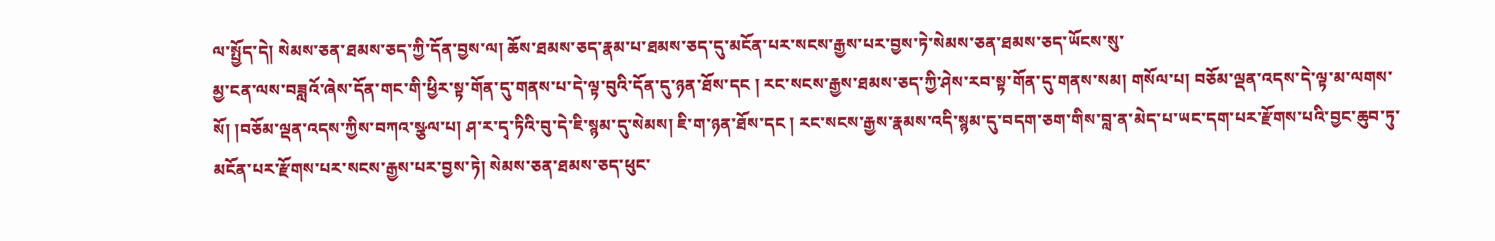ལ་སྤྱོད་དེ། སེམས་ཅན་ཐམས་ཅད་ཀྱི་དོན་བྱས་ལ། ཆོས་ཐམས་ཅད་རྣམ་པ་ཐམས་ཅད་དུ་མངོན་པར་སངས་རྒྱས་པར་བྱས་ཏེ་སེམས་ཅན་ཐམས་ཅད་ཡོངས་སུ་
མྱ་ངན་ལས་བཟླའོ་ཞེས་དོན་གང་གི་ཕྱིར་སྟ་གོན་དུ་གནས་པ་དེ་ལྟ་བུའི་དོན་དུ་ཉན་ཐོས་དང ། རང་སངས་རྒྱས་ཐམས་ཅད་ཀྱི་ཤེས་རབ་སྟ་གོན་དུ་གནས་སམ། གསོལ་པ། བཅོམ་ལྡན་འདས་དེ་ལྟ་མ་ལགས་སོ། །བཅོམ་ལྡན་འདས་ཀྱིས་བཀའ་སྩལ་པ། ཤ་ར་དྭ་ཏིའི་བུ་དེ་ཇི་སྙམ་དུ་སེམས། ཇི་ག་ཉན་ཐོས་དང ། རང་སངས་རྒྱས་རྣམས་འདི་སྙམ་དུ་བདག་ཅག་གིས་བླ་ན་མེད་པ་ཡང་དག་པར་རྫོགས་པའི་བྱང་ཆུབ་ཏུ་མངོན་པར་རྫོགས་པར་སངས་རྒྱས་པར་བྱས་ཏེ། སེམས་ཅན་ཐམས་ཅད་ཕུང་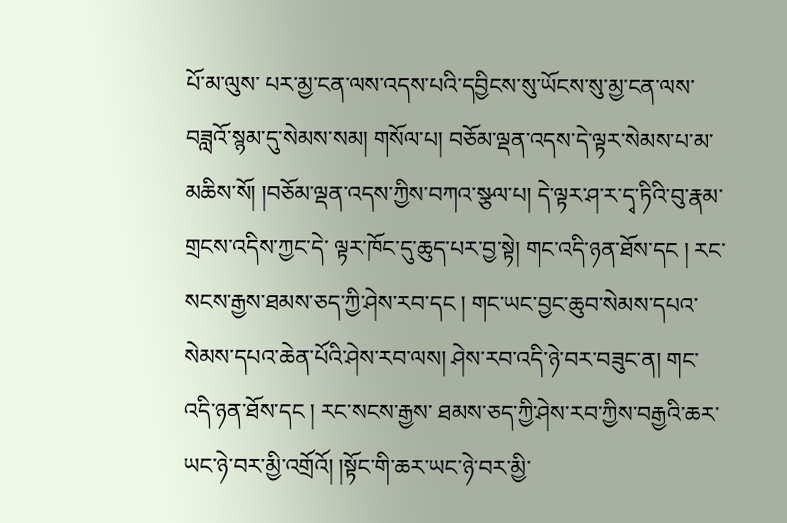པོ་མ་ལུས་ པར་མྱ་ངན་ལས་འདས་པའི་དབྱིངས་སུ་ཡོངས་སུ་མྱ་ངན་ལས་བཟླའོ་སྙམ་དུ་སེམས་སམ། གསོལ་པ། བཅོམ་ལྡན་འདས་དེ་ལྟར་སེམས་པ་མ་མཆིས་སོ། །བཅོམ་ལྡན་འདས་ཀྱིས་བཀའ་སྩལ་པ། དེ་ལྟར་ཤ་ར་དྭ་ཏིའི་བུ་རྣམ་གྲངས་འདིས་ཀྱང་དེ་ ལྟར་ཁོང་དུ་ཆུད་པར་བྱ་སྟེ། གང་འདི་ཉན་ཐོས་དང ། རང་སངས་རྒྱས་ཐམས་ཅད་ཀྱི་ཤེས་རབ་དང ། གང་ཡང་བྱང་ཆུབ་སེམས་དཔའ་སེམས་དཔའ་ཆེན་པོའི་ཤེས་རབ་ལས། ཤེས་རབ་འདི་ཉེ་བར་བཟུང་ན། གང་འདི་ཉན་ཐོས་དང ། རང་སངས་རྒྱས་ ཐམས་ཅད་ཀྱི་ཤེས་རབ་ཀྱིས་བརྒྱའི་ཆར་ཡང་ཉེ་བར་མྱི་འགྲོའོ། །སྟོང་གི་ཆར་ཡང་ཉེ་བར་མྱི་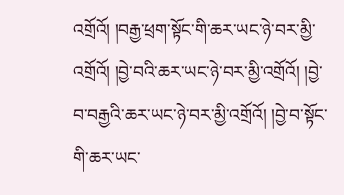འགྲོའོ། །བརྒྱ་ཕྲག་སྟོང་གི་ཆར་ཡང་ཉེ་བར་མྱི་འགྲོའོ། །བྱེ་བའི་ཆར་ཡང་ཉེ་བར་མྱི་འགྲོའོ། །བྱེ་བ་བརྒྱའི་ཆར་ཡང་ཉེ་བར་མྱི་འགྲོའོ། །བྱེ་བ་སྟོང་གི་ཆར་ཡང་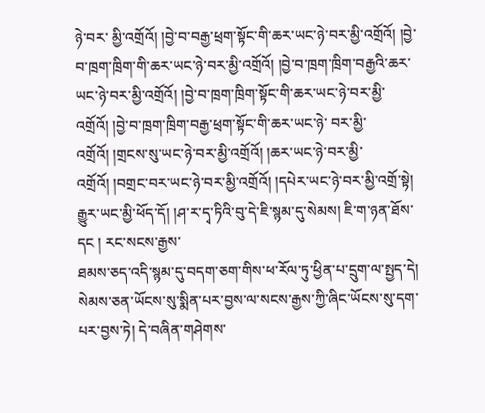ཉེ་བར་ མྱི་འགྲོའོ། །བྱེ་བ་བརྒྱ་ཕྲག་སྟོང་གི་ཆར་ཡང་ཉེ་བར་མྱི་འགྲོའོ། །བྱེ་བ་ཁྲག་ཁྲིག་གི་ཆར་ཡང་ཉེ་བར་མྱི་འགྲོའོ། །བྱེ་བ་ཁྲག་ཁྲིག་བརྒྱའི་ཆར་ཡང་ཉེ་བར་མྱི་འགྲོའོ། །བྱེ་བ་ཁྲག་ཁྲིག་སྟོང་གི་ཆར་ཡང་ཉེ་བར་མྱི་འགྲོའོ། །བྱེ་བ་ཁྲག་ཁྲིག་བརྒྱ་ཕྲག་སྟོང་གི་ཆར་ཡང་ཉེ་ བར་མྱི་འགྲོའོ། །གྲངས་སུ་ཡང་ཉེ་བར་མྱི་འགྲོའོ། །ཆར་ཡང་ཉེ་བར་མྱི་འགྲོའོ། །བགྲང་བར་ཡང་ཉེ་བར་མྱི་འགྲོའོ། །དཔེར་ཡང་ཉེ་བར་མྱི་འགྲོ་སྟེ། རྒྱུར་ཡང་མྱི་ཕོད་དོ། །ཤ་ར་དྭ་ཏིའི་བུ་དེ་ཇི་སྙམ་དུ་སེམས། ཇི་ག་ཉན་ཐོས་དང ། རང་སངས་རྒྱས་
ཐམས་ཅད་འདི་སྙམ་དུ་བདག་ཅག་གིས་ཕ་རོལ་ཏུ་ཕྱིན་པ་དྲུག་ལ་སྤྱད་དེ། སེམས་ཅན་ཡོངས་སུ་སྨིན་པར་བྱས་ལ་སངས་རྒྱས་ཀྱི་ཞིང་ཡོངས་སུ་དག་པར་བྱས་ཏེ། དེ་བཞིན་གཤེགས་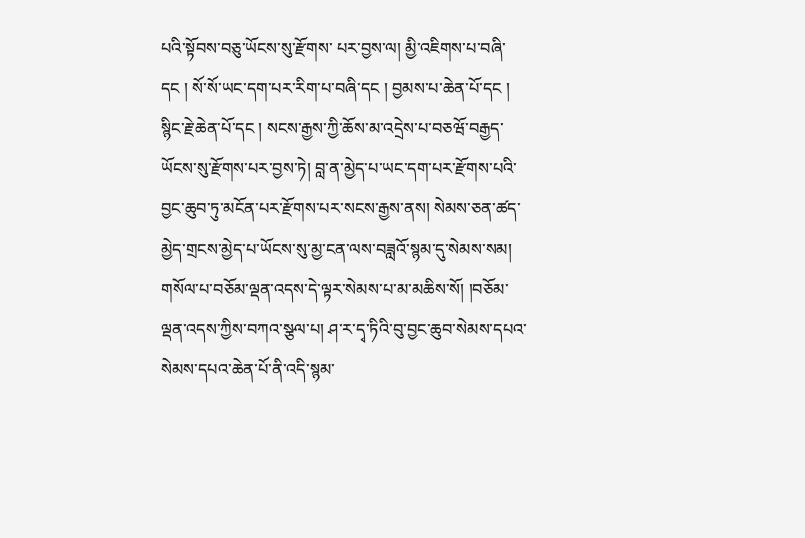པའི་སྟོབས་བཅུ་ཡོངས་སུ་རྫོགས་ པར་བྱས་ལ། མྱི་འཇིགས་པ་བཞི་དང ། སོ་སོ་ཡང་དག་པར་རིག་པ་བཞི་དང ། བྱམས་པ་ཆེན་པོ་དང ། སྙིང་རྗེ་ཆེན་པོ་དང ། སངས་རྒྱས་ཀྱི་ཆོས་མ་འདྲེས་པ་བཅཝོ་བརྒྱད་ཡོངས་སུ་རྫོགས་པར་བྱས་ཏེ། བླ་ན་མྱེད་པ་ཡང་དག་པར་རྫོགས་པའི་ བྱང་ཆུབ་ཏུ་མངོན་པར་རྫོགས་པར་སངས་རྒྱས་ནས། སེམས་ཅན་ཚད་མྱེད་གྲངས་མྱེད་པ་ཡོངས་སུ་མྱ་ངན་ལས་བཟླའོ་སྙམ་དུ་སེམས་སམ། གསོལ་པ་བཅོམ་ལྡན་འདས་དེ་ལྟར་སེམས་པ་མ་མཆིས་སོ། །བཅོམ་ལྡན་འདས་ཀྱིས་བཀའ་སྩལ་པ། ཤ་ར་དྭ་ཏིའི་བུ་བྱང་ཆུབ་སེམས་དཔའ་སེམས་དཔའ་ཆེན་པོ་ནི་འདི་སྙམ་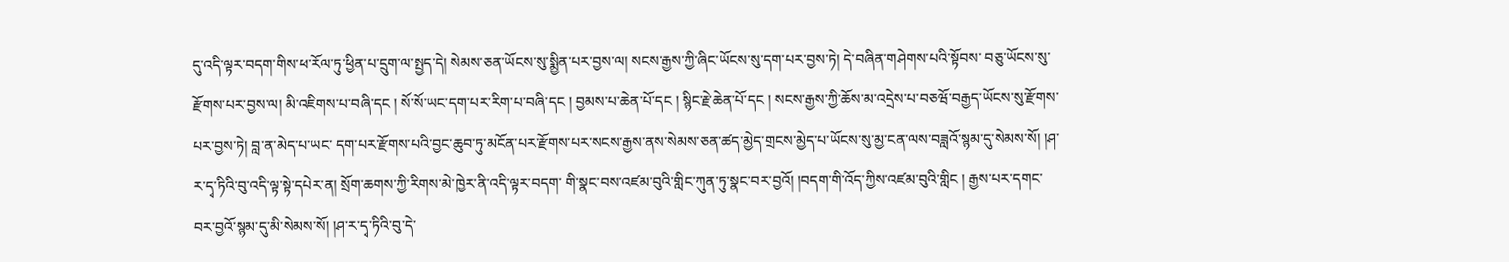དུ་འདི་ལྟར་བདག་གིས་ཕ་རོལ་ཏུ་ཕྱིན་པ་དྲུག་ལ་སྤྱད་དེ། སེམས་ཅན་ཡོངས་སུ་སྨྱིན་པར་བྱས་ལ། སངས་རྒྱས་ཀྱི་ཞིང་ཡོངས་སུ་དག་པར་བྱས་ཏེ། དེ་བཞིན་གཤེགས་པའི་སྟོབས་ བཅུ་ཡོངས་སུ་རྫོགས་པར་བྱས་ལ། མི་འཇིགས་པ་བཞི་དང ། སོ་སོ་ཡང་དག་པར་རིག་པ་བཞི་དང ། བྱམས་པ་ཆེན་པོ་དང ། སྙིང་རྗེ་ཆེན་པོ་དང ། སངས་རྒྱས་ཀྱི་ཆོས་མ་འདྲེས་པ་བཅཝོ་བརྒྱད་ཡོངས་སུ་རྫོགས་པར་བྱས་ཏེ། བླ་ན་མེད་པ་ཡང་ དག་པར་རྫོགས་པའི་བྱང་ཆུབ་ཏུ་མངོན་པར་རྫོགས་པར་སངས་རྒྱས་ནས་སེམས་ཅན་ཚད་མྱེད་གྲངས་མྱེད་པ་ཡོངས་སུ་མྱ་ངན་ལས་བཟླའོ་སྙམ་དུ་སེམས་སོ། །ཤ་ར་དྭ་ཏིའི་བུ་འདི་ལྟ་སྟེ་དཔེར་ན། སྲོག་ཆགས་ཀྱི་རིགས་མེ་ཁྱེར་ནི་འདི་ལྟར་བདག་ གི་སྣང་བས་འཛམ་བུའི་གླིང་ཀུན་ཏུ་སྣང་བར་བྱའོ། །བདག་གི་འོད་ཀྱིས་འཛམ་བུའི་གླིང ། རྒྱས་པར་དགང་བར་བྱའོ་སྙམ་དུ་མི་སེམས་སོ། །ཤ་ར་དྭ་ཏིའི་བུ་དེ་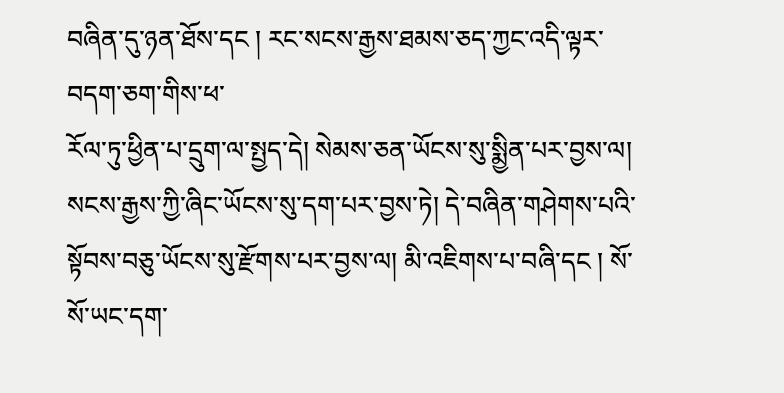བཞིན་དུ་ཉན་ཐོས་དང ། རང་སངས་རྒྱས་ཐམས་ཅད་ཀྱང་འདི་ལྟར་བདག་ཅག་གིས་ཕ་
རོལ་ཏུ་ཕྱིན་པ་དྲུག་ལ་སྤྱད་དེ། སེམས་ཅན་ཡོངས་སུ་སྨྱིན་པར་བྱས་ལ། སངས་རྒྱས་ཀྱི་ཞིང་ཡོངས་སུ་དག་པར་བྱས་ཏེ། དེ་བཞིན་གཤེགས་པའི་སྟོབས་བཅུ་ཡོངས་སུ་རྫོགས་པར་བྱས་ལ། མི་འཇིགས་པ་བཞི་དང ། སོ་སོ་ཡང་དག་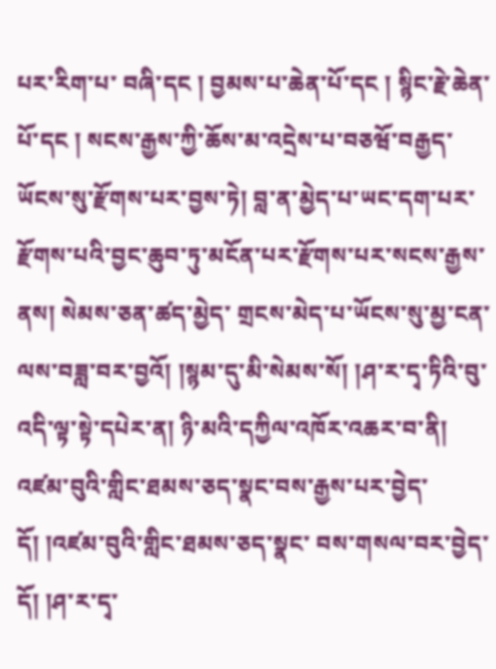པར་རིག་པ་ བཞི་དང ། བྱམས་པ་ཆེན་པོ་དང ། སྙིང་རྗེ་ཆེན་པོ་དང ། སངས་རྒྱས་ཀྱི་ཆོས་མ་འདྲེས་པ་བཅཝོ་བརྒྱད་ཡོངས་སུ་རྫོགས་པར་བྱས་ཏེ། བླ་ན་མྱེད་པ་ཡང་དག་པར་རྫོགས་པའི་བྱང་ཆུབ་ཏུ་མངོན་པར་རྫོགས་པར་སངས་རྒྱས་ནས། སེམས་ཅན་ཚད་མྱེད་ གྲངས་མེད་པ་ཡོངས་སུ་མྱ་ངན་ལས་བཟླ་བར་བྱའོ། །སྙམ་དུ་མི་སེམས་སོ། །ཤ་ར་དྭ་ཏིའི་བུ་འདི་ལྟ་སྟེ་དཔེར་ན། ཉི་མའི་དཀྱིལ་འཁོར་འཆར་བ་ནི། འཛམ་བུའི་གླིང་ཐམས་ཅད་སྣང་བས་རྒྱས་པར་བྱེད་དོ། །འཛམ་བུའི་གླིང་ཐམས་ཅད་སྣང་ བས་གསལ་བར་བྱེད་དོ། །ཤ་ར་དྭ་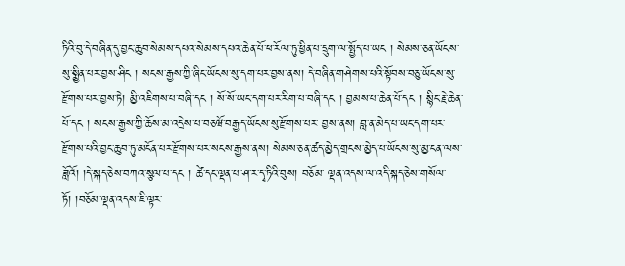ཏིའི་བུ་དེ་བཞིན་དུ་བྱང་ཆུབ་སེམས་དཔའ་སེམས་དཔའ་ཆེན་པོ་ཕ་རོལ་ཏུ་ཕྱིན་པ་དྲུག་ལ་སྤྱོད་པ་ཡང ། སེམས་ཅན་ཡོངས་སུ་སྨྱིན་པར་བྱས་ཤིང ། སངས་རྒྱས་ཀྱི་ཞིང་ཡོངས་སུ་དག་པར་བྱས་ནས། དེ་བཞིན་གཤེགས་པའི་སྟོབས་བཅུ་ཡོངས་སུ་རྫོགས་པར་བྱས་ཏེ། མྱི་འཇིགས་པ་བཞི་དང ། སོ་སོ་ཡང་དག་པར་རིག་པ་བཞི་དང ། བྱམས་པ་ཆེན་པོ་དང ། སྙིང་རྗེ་ཆེན་པོ་དང ། སངས་རྒྱས་ཀྱི་ཆོས་མ་འདྲེས་པ་བཅཝོ་བརྒྱད་ཡོངས་སུ་རྫོགས་པར་ བྱས་ནས། བླ་ན་མེད་པ་ཡང་དག་པར་རྫོགས་པའི་བྱང་ཆུབ་ཏུ་མངོན་པར་རྫོགས་པར་སངས་རྒྱས་ནས། སེམས་ཅན་ཚད་མྱེད་གྲངས་མྱེད་པ་ཡོངས་སུ་མྱ་ངན་ལས་ཟློའོ། །དེ་སྐད་ཅེས་བཀའ་སྩལ་པ་དང ། ཚེ་དང་ལྡན་པ་ཤ་ར་དྭ་ཏིའི་བུས། བཅོམ་ ལྡན་འདས་ལ་འདི་སྐད་ཅེས་གསོལ་ཏོ། །བཅོམ་ལྡན་འདས་ཇི་ལྟར་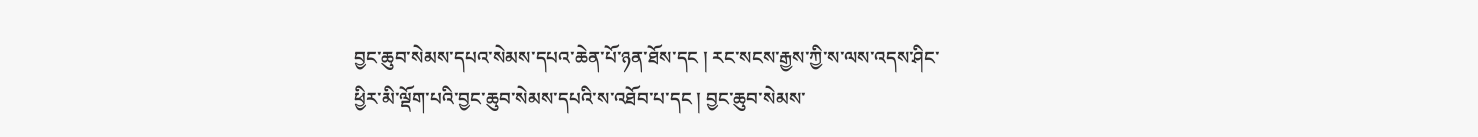བྱང་ཆུབ་སེམས་དཔའ་སེམས་དཔའ་ཆེན་པོ་ཉན་ཐོས་དང ། རང་སངས་རྒྱས་ཀྱི་ས་ལས་འདས་ཤིང་ཕྱིར་མི་ལྡོག་པའི་བྱང་ཆུབ་སེམས་དཔའི་ས་འཐོབ་པ་དང ། བྱང་ཆུབ་སེམས་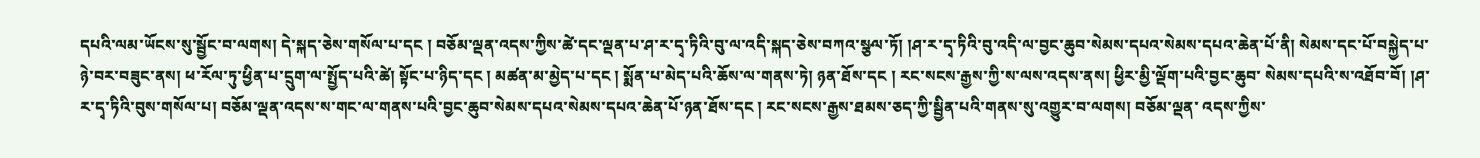དཔའི་ལམ་ཡོངས་སུ་སྦྱོང་བ་ལགས། དེ་སྐད་ཅེས་གསོལ་པ་དང ། བཅོམ་ལྡན་འདས་ཀྱིས་ཚེ་དང་ལྡན་པ་ཤ་ར་དྭ་ཏིའི་བུ་ལ་འདི་སྐད་ཅེས་བཀའ་སྩལ་ཏོ། །ཤ་ར་དྭ་ཏིའི་བུ་འདི་ལ་བྱང་ཆུབ་སེམས་དཔའ་སེམས་དཔའ་ཆེན་པོ་ནི། སེམས་དང་པོ་བསྐྱེད་པ་ཉེ་བར་བཟུང་ནས། ཕ་རོལ་ཏུ་ཕྱིན་པ་དྲུག་ལ་སྤྱོད་པའི་ཚེ། སྟོང་པ་ཉིད་དང ། མཚན་མ་མྱེད་པ་དང ། སྨོན་པ་མེད་པའི་ཆོས་ལ་གནས་ཏེ། ཉན་ཐོས་དང ། རང་སངས་རྒྱས་ཀྱི་ས་ལས་འདས་ནས། ཕྱིར་མྱི་ལྡོག་པའི་བྱང་ཆུབ་ སེམས་དཔའི་ས་འཐོབ་བོ། །ཤ་ར་དྭ་ཏིའི་བུས་གསོལ་པ། བཅོམ་ལྡན་འདས་ས་གང་ལ་གནས་པའི་བྱང་ཆུབ་སེམས་དཔའ་སེམས་དཔའ་ཆེན་པོ་ཉན་ཐོས་དང ། རང་སངས་རྒྱས་ཐམས་ཅད་ཀྱི་སྦྱིན་པའི་གནས་སུ་འགྱུར་བ་ལགས། བཅོམ་ལྡན་ འདས་ཀྱིས་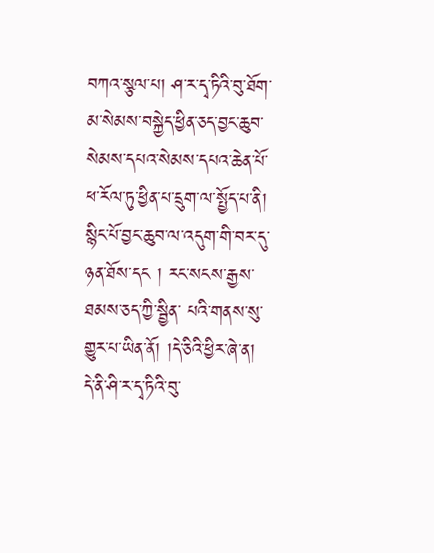བཀའ་སྩལ་པ། ཤ་ར་དྭ་ཏིའི་བུ་ཐོག་མ་སེམས་བསྐྱེད་ཕྱིན་ཅད་བྱང་ཆུབ་སེམས་དཔའ་སེམས་དཔའ་ཆེན་པོ་ཕ་རོལ་ཏུ་ཕྱིན་པ་དྲུག་ལ་སྤྱོད་པ་ནི། སྙིང་པོ་བྱང་ཆུབ་ལ་འདུག་གི་བར་དུ་ཉན་ཐོས་དང ། རང་སངས་རྒྱས་ཐམས་ཅད་ཀྱི་སྦྱིན་ པའི་གནས་སུ་གྱུར་པ་ཡིན་ནོ། །དེ་ཅིའི་ཕྱིར་ཞེ་ན། དེ་ནི་ཤི་ར་དྭ་ཏིའི་བུ་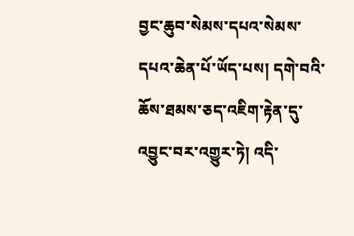བྱང་ཆུབ་སེམས་དཔའ་སེམས་དཔའ་ཆེན་པོ་ཡོད་པས། དགེ་བའི་ཆོས་ཐམས་ཅད་འཇིག་རྟེན་དུ་འབྱུང་བར་འགྱུར་ཏེ། འདི་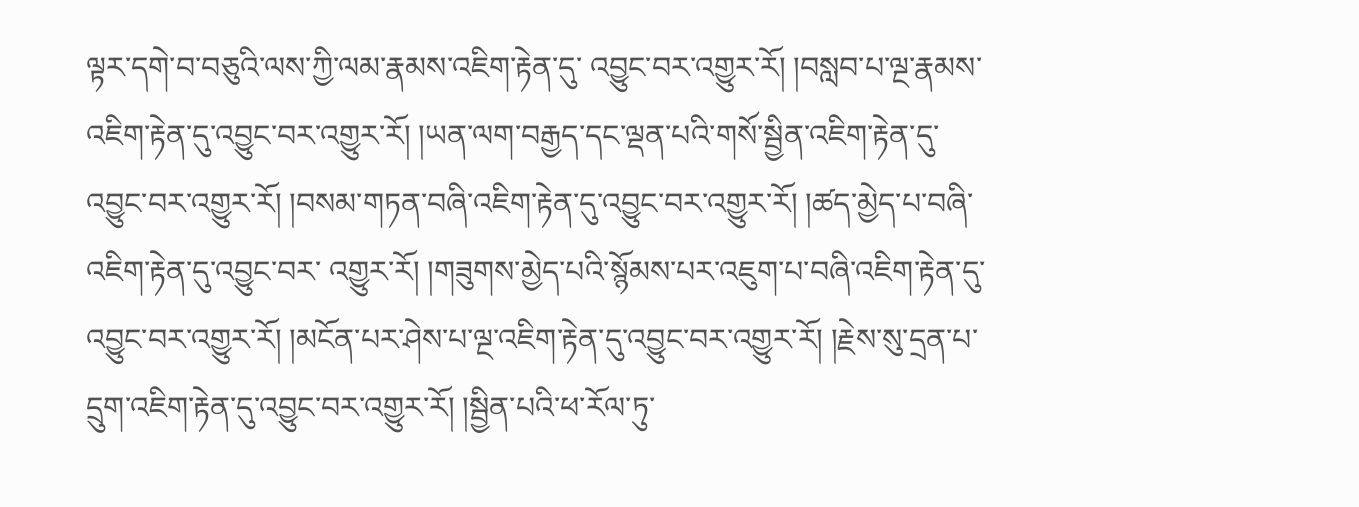ལྟར་དགེ་བ་བཅུའི་ལས་ཀྱི་ལམ་རྣམས་འཇིག་རྟེན་དུ་ འབྱུང་བར་འགྱུར་རོ། །བསླབ་པ་ལྔ་རྣམས་འཇིག་རྟེན་དུ་འབྱུང་བར་འགྱུར་རོ། །ཡན་ལག་བརྒྱད་དང་ལྡན་པའི་གསོ་སྦྱིན་འཇིག་རྟེན་དུ་འབྱུང་བར་འགྱུར་རོ། །བསམ་གཏན་བཞི་འཇིག་རྟེན་དུ་འབྱུང་བར་འགྱུར་རོ། །ཚད་མྱེད་པ་བཞི་འཇིག་རྟེན་དུ་འབྱུང་བར་ འགྱུར་རོ། །གཟུགས་མྱེད་པའི་སྙོམས་པར་འཇུག་པ་བཞི་འཇིག་རྟེན་དུ་འབྱུང་བར་འགྱུར་རོ། །མངོན་པར་ཤེས་པ་ལྔ་འཇིག་རྟེན་དུ་འབྱུང་བར་འགྱུར་རོ། །རྗེས་སུ་དྲན་པ་དྲུག་འཇིག་རྟེན་དུ་འབྱུང་བར་འགྱུར་རོ། །སྦྱིན་པའི་ཕ་རོལ་ཏུ་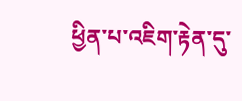ཕྱིན་པ་འཇིག་རྟེན་དུ་